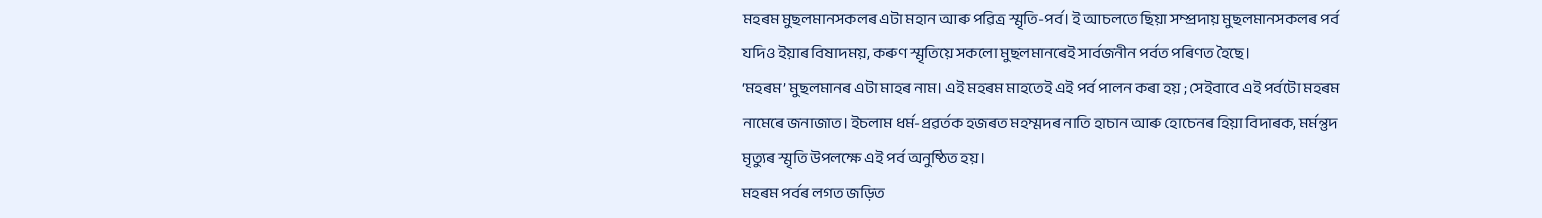মহৰম মুছলমানসকলৰ এটা মহান আৰু পৱিত্ৰ স্মৃতি-পর্ব। ই আচলতে ছিয়া সম্প্ৰদায় মুছলমানসকলৰ পৰ্ব যদিও ইয়াৰ বিষাদময়, কৰুণ স্মৃতিয়ে সকলো মুছলমানৰেই সাৰ্বজনীন পৰ্বত পৰিণত হৈছে।
‘মহৰম’ মুছলমানৰ এটা মাহৰ নাম। এই মহৰম মাহতেই এই পৰ্ব পালন কৰা হয় ; সেইবাবে এই পর্বটো মহৰম নামেৰে জনাজাত। ইচলাম ধৰ্ম-প্ৰৱৰ্তক হজৰত মহম্মদৰ নাতি হাচান আৰু হোচেনৰ হিয়া বিদাৰক, মর্মন্তুদ মৃত্যুৰ স্মৃতি উপলক্ষে এই পর্ব অনুষ্ঠিত হয়।
মহৰম পৰ্বৰ লগত জড়িত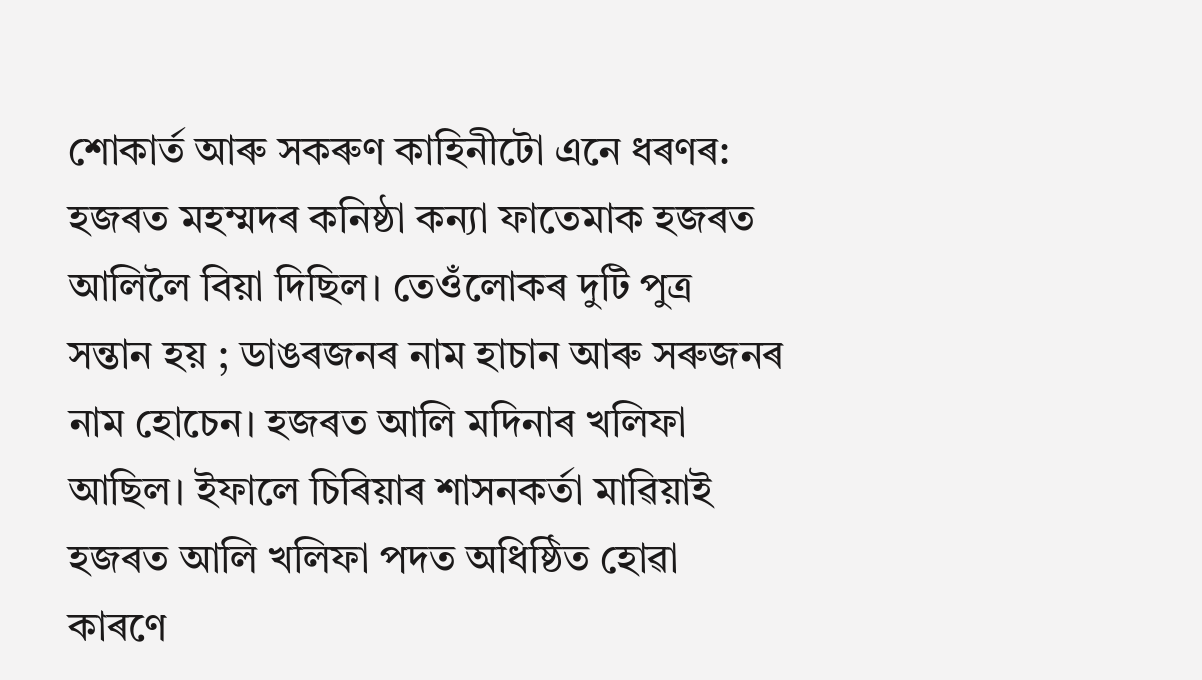শোকার্ত আৰু সকৰুণ কাহিনীটো এনে ধৰণৰ: হজৰত মহম্মদৰ কনিষ্ঠা কন্যা ফাতেমাক হজৰত আলিলৈ বিয়া দিছিল। তেওঁলোকৰ দুটি পুত্র সন্তান হয় ; ডাঙৰজনৰ নাম হাচান আৰু সৰুজনৰ নাম হোচেন। হজৰত আলি মদিনাৰ খলিফা আছিল। ইফালে চিৰিয়াৰ শাসনকৰ্তা মাৱিয়াই হজৰত আলি খলিফা পদত অধিষ্ঠিত হোৱা কাৰণে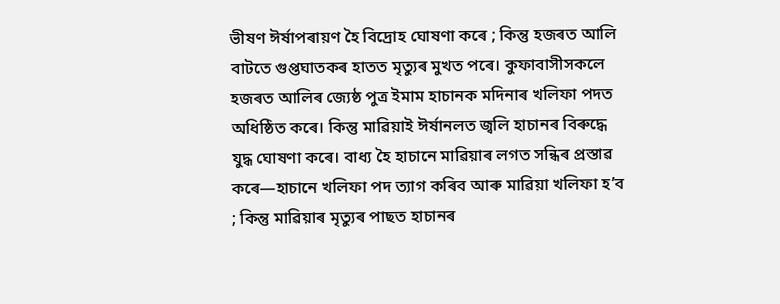ভীষণ ঈৰ্ষাপৰায়ণ হৈ বিদ্রোহ ঘোষণা কৰে ; কিন্তু হজৰত আলি বাটতে গুপ্তঘাতকৰ হাতত মৃত্যুৰ মুখত পৰে। কুফাবাসীসকলে হজৰত আলিৰ জ্যেষ্ঠ পুত্ৰ ইমাম হাচানক মদিনাৰ খলিফা পদত অধিষ্ঠিত কৰে। কিন্তু মাৱিয়াই ঈৰ্ষানলত জ্বলি হাচানৰ বিৰুদ্ধে যুদ্ধ ঘোষণা কৰে। বাধ্য হৈ হাচানে মাৱিয়াৰ লগত সন্ধিৰ প্ৰস্তাৱ কৰে—হাচানে খলিফা পদ ত্যাগ কৰিব আৰু মাৱিয়া খলিফা হ’ব ; কিন্তু মাৱিয়াৰ মৃত্যুৰ পাছত হাচানৰ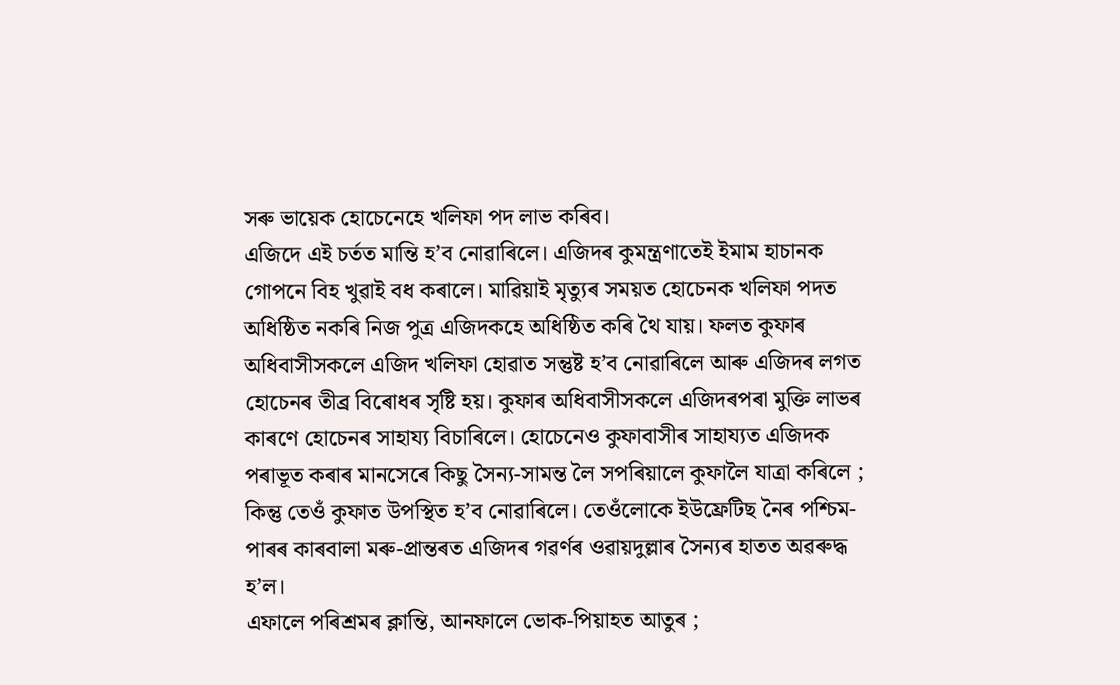সৰু ভায়েক হোচেনেহে খলিফা পদ লাভ কৰিব।
এজিদে এই চৰ্তত মান্তি হ’ব নোৱাৰিলে। এজিদৰ কুমন্ত্ৰণাতেই ইমাম হাচানক গোপনে বিহ খুৱাই বধ কৰালে। মাৱিয়াই মৃত্যুৰ সময়ত হোচেনক খলিফা পদত অধিষ্ঠিত নকৰি নিজ পুত্ৰ এজিদকহে অধিষ্ঠিত কৰি থৈ যায়। ফলত কুফাৰ অধিবাসীসকলে এজিদ খলিফা হোৱাত সন্তুষ্ট হ’ব নোৱাৰিলে আৰু এজিদৰ লগত হোচেনৰ তীব্ৰ বিৰোধৰ সৃষ্টি হয়। কুফাৰ অধিবাসীসকলে এজিদৰপৰা মুক্তি লাভৰ কাৰণে হোচেনৰ সাহায্য বিচাৰিলে। হোচেনেও কুফাবাসীৰ সাহায্যত এজিদক পৰাভূত কৰাৰ মানসেৰে কিছু সৈন্য-সামন্ত লৈ সপৰিয়ালে কুফালৈ যাত্ৰা কৰিলে ; কিন্তু তেওঁ কুফাত উপস্থিত হ’ব নোৱাৰিলে। তেওঁলোকে ইউফ্ৰেটিছ নৈৰ পশ্চিম-পাৰৰ কাৰবালা মৰু-প্ৰান্তৰত এজিদৰ গৱৰ্ণৰ ওৱায়দুল্লাৰ সৈন্যৰ হাতত অৱৰুদ্ধ হ’ল।
এফালে পৰিশ্ৰমৰ ক্লান্তি, আনফালে ভোক-পিয়াহত আতুৰ ;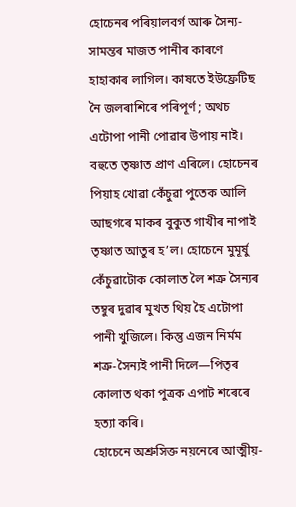হোচেনৰ পৰিয়ালবৰ্গ আৰু সৈন্য-সামন্তৰ মাজত পানীৰ কাৰণে হাহাকাৰ লাগিল। কাষতে ইউফ্রেটিছ নৈ জলৰাশিৰে পৰিপূৰ্ণ ; অথচ এটোপা পানী পোৱাৰ উপায় নাই। বহুতে তৃষ্ণাত প্ৰাণ এৰিলে। হোচেনৰ পিয়াহ খোৱা কেঁচুৱা পুতেক আলি আছগৰে মাকৰ বুকুত গাখীৰ নাপাই তৃষ্ণাত আতুৰ হ’ল। হোচেনে মুমূর্ষু কেঁচুৱাটোক কোলাত লৈ শত্ৰু সৈন্যৰ তম্বুৰ দুৱাৰ মুখত থিয় হৈ এটোপা পানী খুজিলে। কিন্তু এজন নিৰ্মম শত্ৰু-সৈন্যই পানী দিলে—পিতৃৰ কোলাত থকা পুত্ৰক এপাট শৰেৰে হত্যা কৰি।
হোচেনে অশ্রুসিক্ত নয়নেৰে আত্মীয়-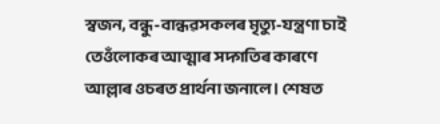স্বজন, বন্ধু-বান্ধৱসকলৰ মৃত্যু-যন্ত্ৰণা চাই তেওঁলোকৰ আত্মাৰ সদ্গতিৰ কাৰণে আল্লাৰ ওচৰত প্ৰাৰ্থনা জনালে। শেষত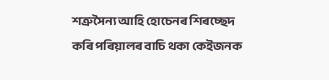শত্ৰুসৈন্য আহি হোচেনৰ শিৰচ্ছেদ কৰি পৰিয়ালৰ বাচি থকা কেইজনক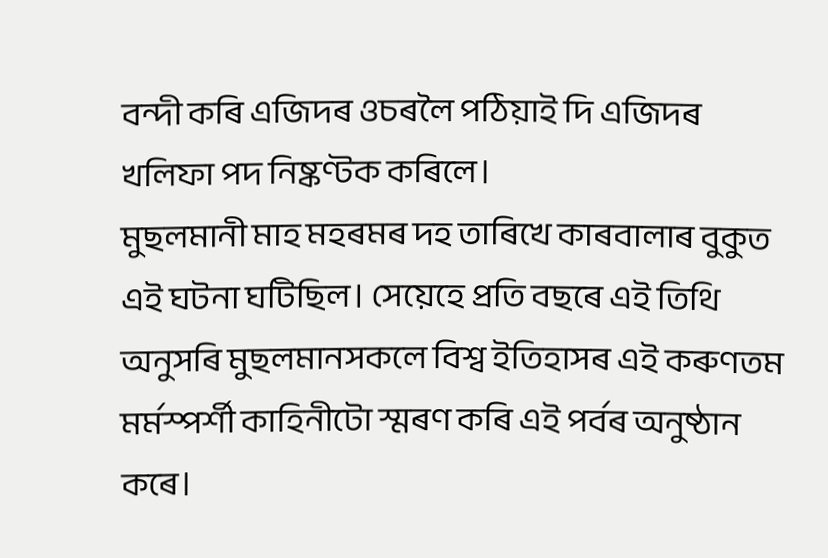বন্দী কৰি এজিদৰ ওচৰলৈ পঠিয়াই দি এজিদৰ খলিফা পদ নিষ্কণ্টক কৰিলে।
মুছলমানী মাহ মহৰমৰ দহ তাৰিখে কাৰবালাৰ বুকুত এই ঘটনা ঘটিছিল। সেয়েহে প্ৰতি বছৰে এই তিথি অনুসৰি মুছলমানসকলে বিশ্ব ইতিহাসৰ এই কৰুণতম মর্মস্পর্শী কাহিনীটো স্মৰণ কৰি এই পৰ্বৰ অনুষ্ঠান কৰে।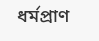ধর্মপ্রাণ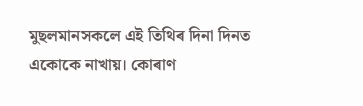মুছলমানসকলে এই তিথিৰ দিনা দিনত একোকে নাখায়। কোৰাণ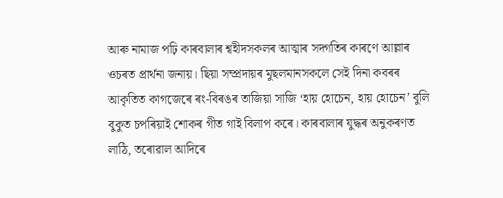আৰু নামাজ পঢ়ি কাৰবালাৰ শ্বহীদসকলৰ আত্মাৰ সদ্গতিৰ কাৰণে আল্লাৰ ওচৰত প্ৰাৰ্থনা জনায়। ছিয়া সম্প্ৰদায়ৰ মুছলমানসকলে সেই দিনা কবৰৰ আকৃতিত কাগজেৰে ৰং-বিৰঙৰ তাজিয়া সাজি ‘হায় হোচেন, হায় হোচেন’ বুলি বুকুত চপৰিয়াই শোকৰ গীত গাই বিলাপ কৰে। কাৰবালাৰ যুদ্ধৰ অনুকৰণত লাঠি, তৰোৱাল আদিৰে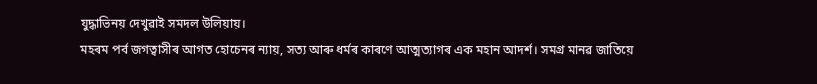যুদ্ধাভিনয় দেখুৱাই সমদল উলিয়ায়।
মহৰম পৰ্ব জগত্বাসীৰ আগত হোচেনৰ ন্যায়, সত্য আৰু ধৰ্মৰ কাৰণে আত্মত্যাগৰ এক মহান আদর্শ। সমগ্ৰ মানৱ জাতিয়ে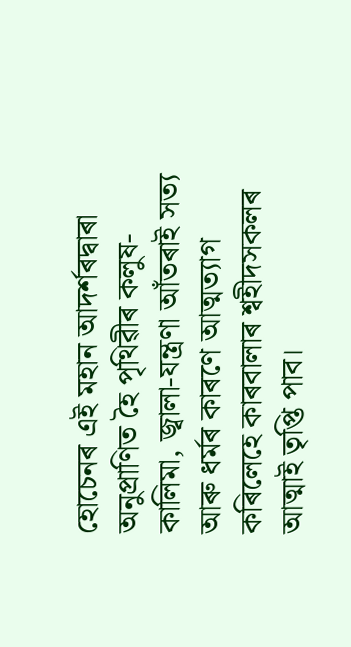হোচেনৰ এই মহান আদৰ্শৰদ্বাৰা অনুপ্রাণিত হৈ পৃথিৱীৰ কলুষ-কালিমা, জ্বালা-যন্ত্ৰণা আঁতৰাই সত্য আৰু ধৰ্মৰ কাৰণে আত্মত্যাগ কৰিলেহে কাৰবালাৰ শ্বহীদসকলৰ আত্মাই তৃপ্তি পাব।